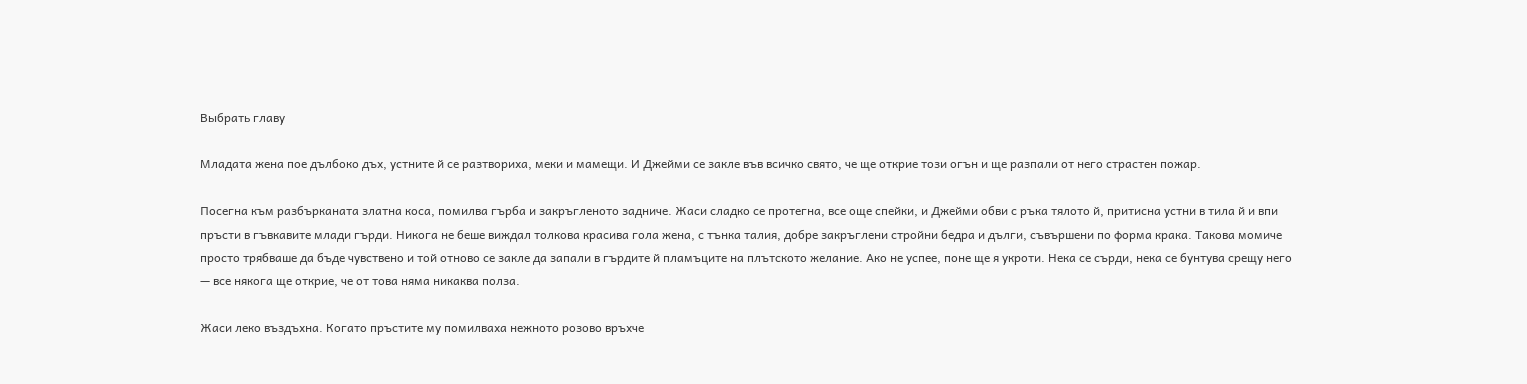Выбрать главу

Младата жена пое дълбоко дъх, устните й се разтвориха, меки и мамещи. И Джейми се закле във всичко свято, че ще открие този огън и ще разпали от него страстен пожар.

Посегна към разбърканата златна коса, помилва гърба и закръгленото задниче. Жаси сладко се протегна, все още спейки, и Джейми обви с ръка тялото й, притисна устни в тила й и впи пръсти в гъвкавите млади гърди. Никога не беше виждал толкова красива гола жена, с тънка талия, добре закръглени стройни бедра и дълги, съвършени по форма крака. Такова момиче просто трябваше да бъде чувствено и той отново се закле да запали в гърдите й пламъците на плътското желание. Ако не успее, поне ще я укроти. Нека се сърди, нека се бунтува срещу него — все някога ще открие, че от това няма никаква полза.

Жаси леко въздъхна. Когато пръстите му помилваха нежното розово връхче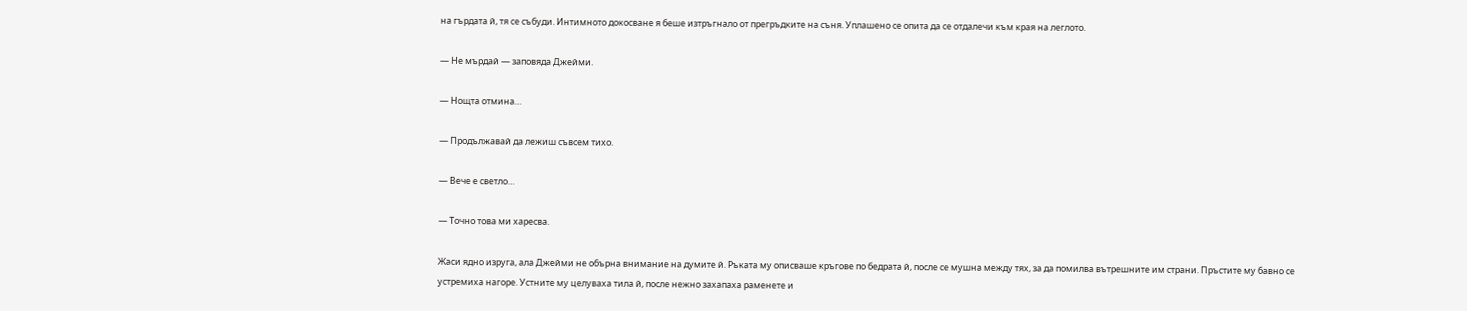на гърдата й, тя се събуди. Интимното докосване я беше изтръгнало от прегръдките на съня. Уплашено се опита да се отдалечи към края на леглото.

— Не мърдай — заповяда Джейми.

— Нощта отмина…

— Продължавай да лежиш съвсем тихо.

— Вече е светло…

— Точно това ми харесва.

Жаси ядно изруга, ала Джейми не обърна внимание на думите й. Ръката му описваше кръгове по бедрата й, после се мушна между тях, за да помилва вътрешните им страни. Пръстите му бавно се устремиха нагоре. Устните му целуваха тила й, после нежно захапаха раменете и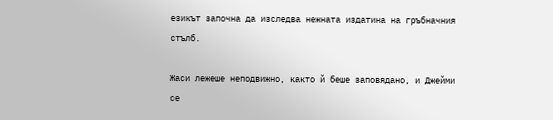езикът започна да изследва нежната издатина на гръбначния стълб.

Жаси лежеше неподвижно, както й беше заповядано, и Джейми се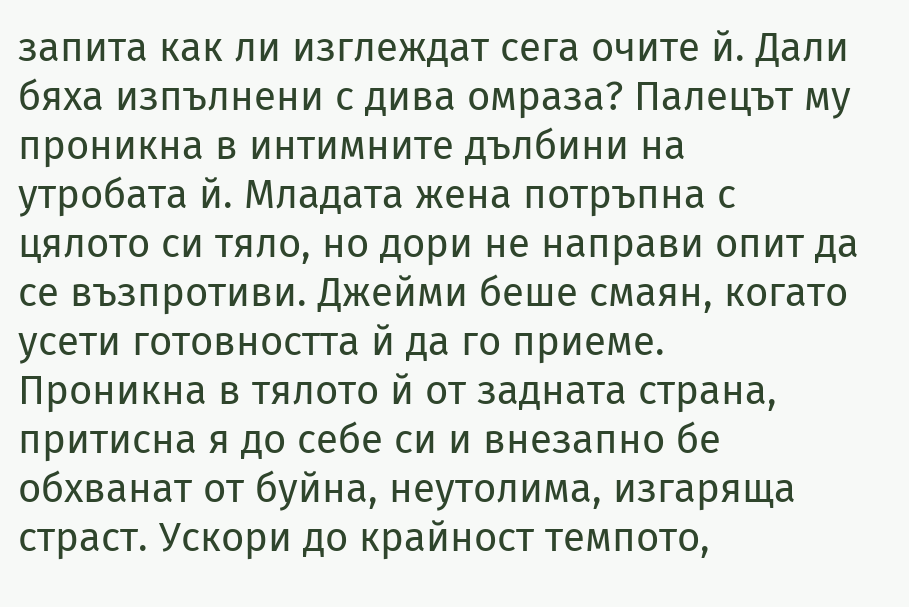запита как ли изглеждат сега очите й. Дали бяха изпълнени с дива омраза? Палецът му проникна в интимните дълбини на утробата й. Младата жена потръпна с цялото си тяло, но дори не направи опит да се възпротиви. Джейми беше смаян, когато усети готовността й да го приеме. Проникна в тялото й от задната страна, притисна я до себе си и внезапно бе обхванат от буйна, неутолима, изгаряща страст. Ускори до крайност темпото,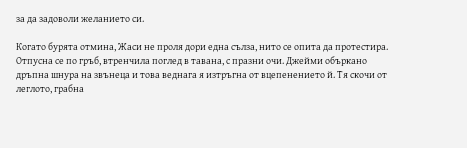за да задоволи желанието си.

Когато бурята отмина, Жаси не проля дори една сълза, нито се опита да протестира. Отпусна се по гръб, втренчила поглед в тавана, с празни очи. Джейми объркано дръпна шнура на звънеца и това веднага я изтръгна от вцепенението й. Тя скочи от леглото, грабна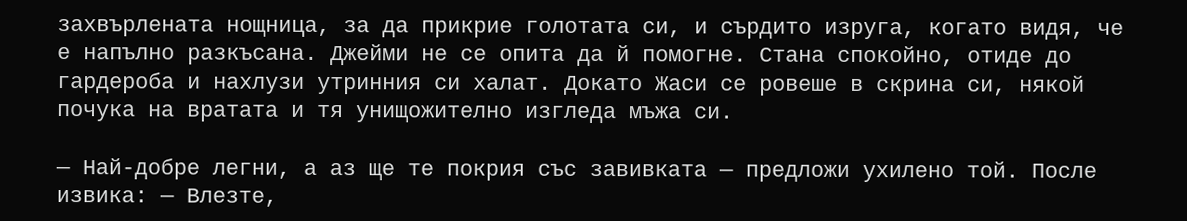захвърлената нощница, за да прикрие голотата си, и сърдито изруга, когато видя, че е напълно разкъсана. Джейми не се опита да й помогне. Стана спокойно, отиде до гардероба и нахлузи утринния си халат. Докато Жаси се ровеше в скрина си, някой почука на вратата и тя унищожително изгледа мъжа си.

— Най-добре легни, а аз ще те покрия със завивката — предложи ухилено той. После извика: — Влезте,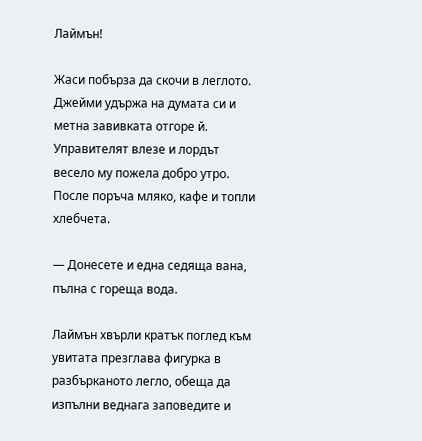Лаймън!

Жаси побърза да скочи в леглото. Джейми удържа на думата си и метна завивката отгоре й. Управителят влезе и лордът весело му пожела добро утро. После поръча мляко, кафе и топли хлебчета.

— Донесете и една седяща вана, пълна с гореща вода.

Лаймън хвърли кратък поглед към увитата презглава фигурка в разбърканото легло, обеща да изпълни веднага заповедите и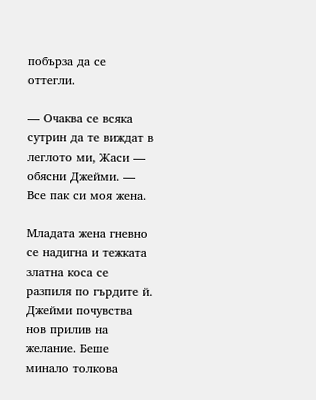побърза да се оттегли.

— Очаква се всяка сутрин да те виждат в леглото ми, Жаси — обясни Джейми. — Все пак си моя жена.

Младата жена гневно се надигна и тежката златна коса се разпиля по гърдите й. Джейми почувства нов прилив на желание. Беше минало толкова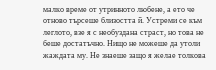малко време от утринното любене, а ето че отново търсеше близостта й. Устреми се към леглото, взе я с необуздана страст, но това не беше достатъчно. Нищо не можеше да утоли жаждата му. Не знаеше защо я желае толкова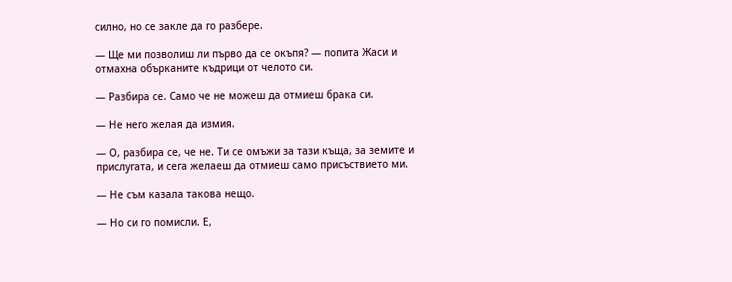силно, но се закле да го разбере.

— Ще ми позволиш ли първо да се окъпя? — попита Жаси и отмахна обърканите къдрици от челото си.

— Разбира се. Само че не можеш да отмиеш брака си.

— Не него желая да измия.

— О, разбира се, че не. Ти се омъжи за тази къща, за земите и прислугата, и сега желаеш да отмиеш само присъствието ми.

— Не съм казала такова нещо.

— Но си го помисли. Е,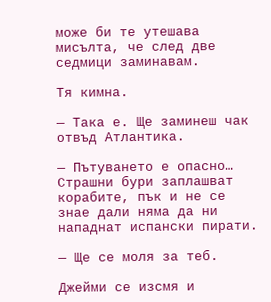може би те утешава мисълта, че след две седмици заминавам.

Тя кимна.

— Така е. Ще заминеш чак отвъд Атлантика.

— Пътуването е опасно… Страшни бури заплашват корабите, пък и не се знае дали няма да ни нападнат испански пирати.

— Ще се моля за теб.

Джейми се изсмя и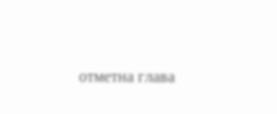отметна глава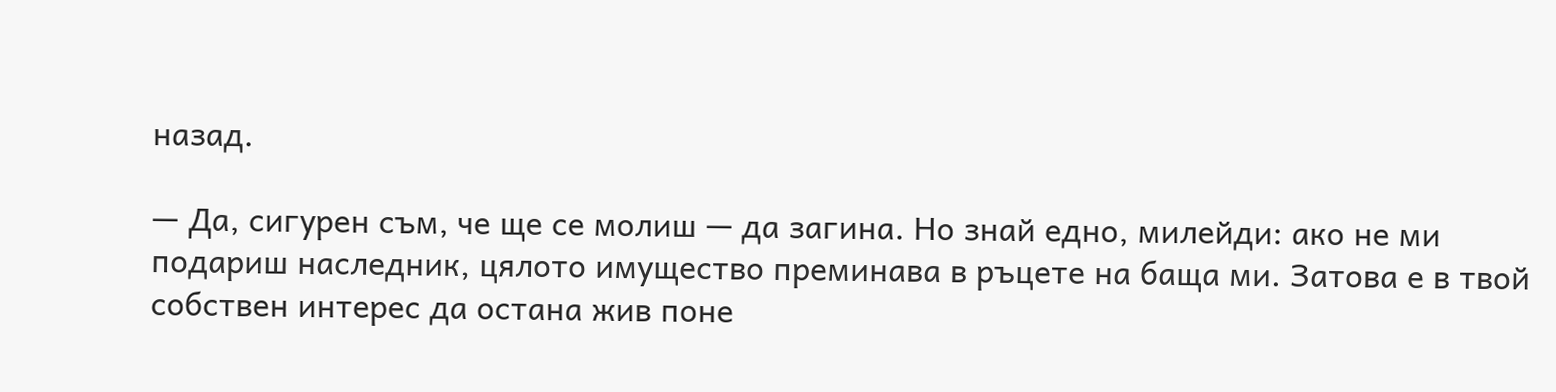назад.

— Да, сигурен съм, че ще се молиш — да загина. Но знай едно, милейди: ако не ми подариш наследник, цялото имущество преминава в ръцете на баща ми. Затова е в твой собствен интерес да остана жив поне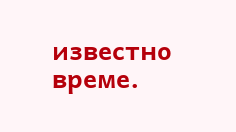известно време.